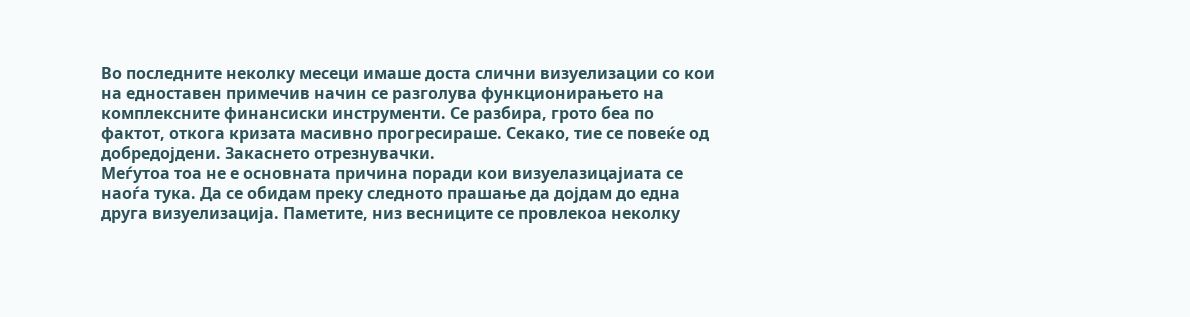Во последните неколку месеци имаше доста слични визуелизации со кои на едноставен примечив начин се разголува функционирањето на комплексните финансиски инструменти. Се разбира, грото беа по фактот, откога кризата масивно прогресираше. Секако, тие се повеќе од добредојдени. Закаснето отрезнувачки.
Меѓутоа тоа не е основната причина поради кои визуелазицајиата се наоѓа тука. Да се обидам преку следното прашање да дојдам до една друга визуелизација. Паметите, низ весниците се провлекоа неколку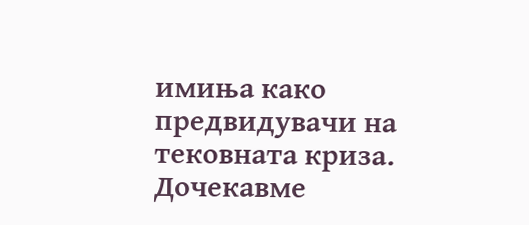имиња како предвидувачи на тековната криза. Дочекавме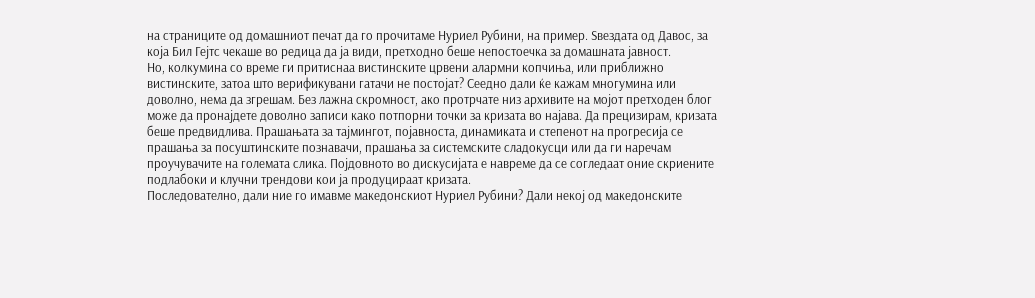на страниците од домашниот печат да го прочитаме Нуриел Рубини, на пример. Ѕвездата од Давос, за која Бил Гејтс чекаше во редица да ја види, претходно беше непостоечка за домашната јавност.
Но, колкумина со време ги притиснаа вистинските црвени алармни копчиња, или приближно вистинските, затоа што верификувани гатачи не постојат? Сеедно дали ќе кажам многумина или доволно, нема да згрешам. Без лажна скромност, ако протрчате низ архивите на мојот претходен блог може да пронајдете доволно записи како потпорни точки за кризата во најава. Да прецизирам, кризата беше предвидлива. Прашањата за тајмингот, појавноста, динамиката и степенот на прогресија се прашања за посуштинските познавачи, прашања за системските сладокусци или да ги наречам проучувачите на големата слика. Појдовното во дискусијата е навреме да се согледаат оние скриените подлабоки и клучни трендови кои ја продуцираат кризата.
Последователно, дали ние го имавме македонскиот Нуриел Рубини? Дали некој од македонските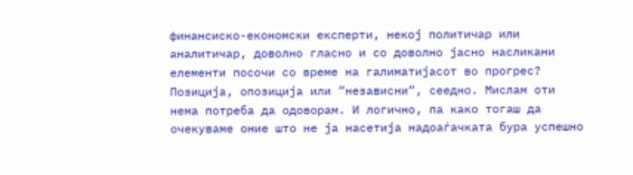финансиско-економски експерти, некој политичар или аналитичар, доволно гласно и со доволно јасно насликани елементи посочи со време на галиматијасот во прогрес? Позиција, опозиција или “независни“, сеедно. Мислам оти нема потреба да одоворам. И логично, па како тогаш да очекуваме оние што не ја насетија надоаѓачката бура успешно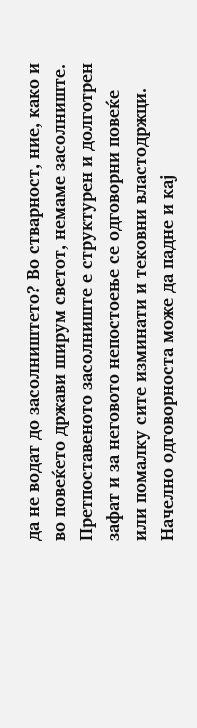да не водат до засолништето? Во стварност, ние, како и во повеќето држави ширум светот, немаме засолниште. Претпоставеното засолниште е структурен и долготрен зафат и за неговото непостоење се одговорни повеќе или помалку сите изминати и тековни властодржци.
Начелно одговорноста може да падне и кај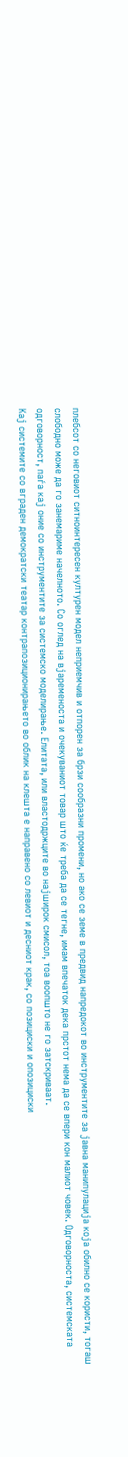плебсот со неговиот ситноинтересен културен модел неприемчив и отпорен за брзи сообразни промени, но ако се земе в предвид напредокот во инструментите за јавна манипулација која обилно се користи, тогаш слободно може да го занемариме начелното. Со оглед на вјаременоста и очекуваниот товар што ќе треба да се тегне, имам впечаток дека прстот нема да се впери кон малиот човек. Одговорноста, системската одговорност, паѓа кај оние со инструментите за системско моделирање. Елитата, или властодржците во најширок смисол, тоа воопшто не го затскриваат.
Кај системите со вграден демократски театар контрапозиционирањето во облик на клешта е направено со левиот и десниот крак, со позициски и опозициски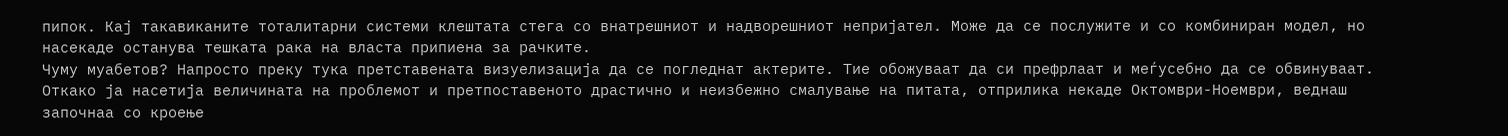пипок. Кај такавиканите тоталитарни системи клештата стега со внатрешниот и надворешниот непријател. Може да се послужите и со комбиниран модел, но насекаде останува тешката рака на власта припиена за рачките.
Чуму муабетов? Напросто преку тука претставената визуелизација да се погледнат актерите. Тие обожуваат да си префрлаат и меѓусебно да се обвинуваат. Откако ја насетија величината на проблемот и претпоставеното драстично и неизбежно смалување на питата, отприлика некаде Октомври-Ноември, веднаш започнаа со кроење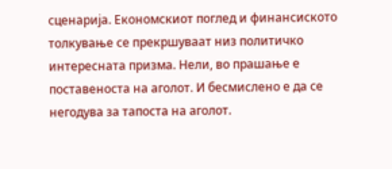сценарија. Економскиот поглед и финансиското толкување се прекршуваат низ политичко интересната призма. Нели, во прашање е поставеноста на аголот. И бесмислено е да се негодува за тапоста на аголот.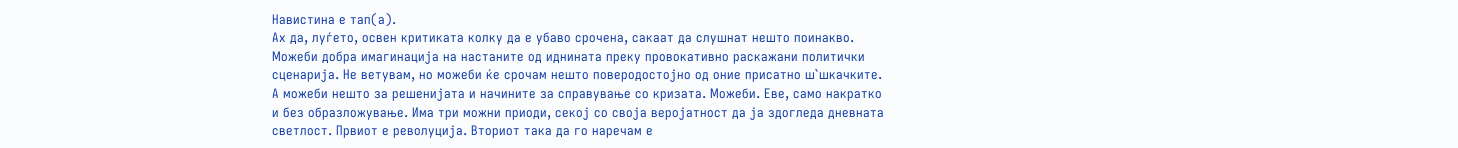Навистина е тап(а).
Ах да, луѓето, освен критиката колку да е убаво срочена, сакаат да слушнат нешто поинакво. Можеби добра имагинација на настаните од иднината преку провокативно раскажани политички сценарија. Не ветувам, но можеби ќе срочам нешто поверодостојно од оние присатно ш`шкачките. А можеби нешто за решенијата и начините за справување со кризата. Можеби. Еве, само накратко и без образложување. Има три можни приоди, секој со своја веројатност да ја здогледа дневната светлост. Првиот е револуција. Вториот така да го наречам е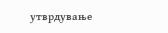утврдување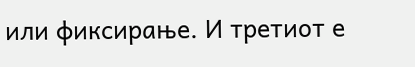или фиксирање. И третиот е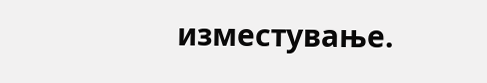изместување.